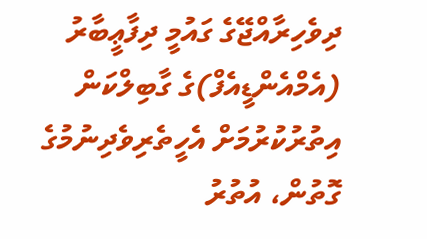ދިވެހިރާއްޖޭގެ ގައުމީ ދިފާޢީބާރު (އެމްއެންޑީއެފް)ގެ ގާބިލްކަން އިތުރުކުރުމަށް އެހީތެރިވެދިނުމުގެ ގޮތުން، އުތުރު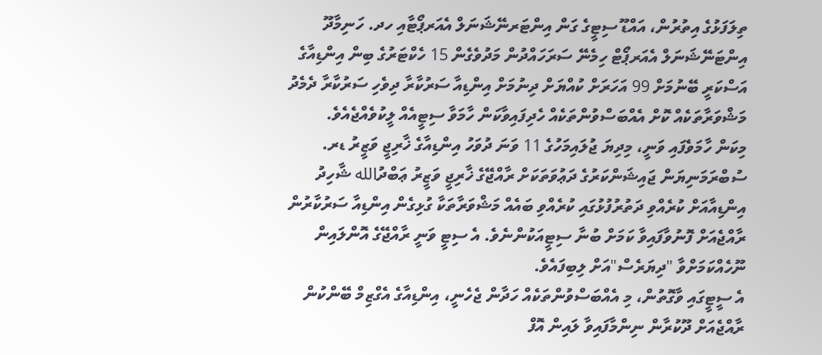ތިލަފަޅުގެ އިތުރުން، އައްޑޫ ސިޓީގެ ގަން އިންޓަރނޭޝަނަލް އެއަރޕޯޓާއި ހދ. ހަނިމާދޫ އިންޓަނޭޝަނަލް އެއަރޕޯޓް ހިމެނޭ ސަރަހައްދުން މަދުވެގެން 15 ހެކްޓަރުގެ ބިން އިންޑިއާގެ އަސްކަރީ ބޭނުމަށް 99 އަހަރަށް ކުއްޔަށް ދިނުމަށް އިންޑިއާ ސަރުކާރާ ދިވެހި ސަރުކާރާ ދެމެދު މަޝްވަރާތަކެއް ކޮށް އެއްބަސްވުންތަކެއް ހެދިފައިވާކަން ހާމަވާ ސިޓީއެއް ލީކުވެއްޖެއެވެ.
މިކަން ހާމަވެފައި ވަނީ، މިދިޔަ ޖުލައިމަހުގެ 11 ވަނަ ދުވަހު އިންޑިއާގެ ޚާރިޖީ ވަޒީރު ޑރ. ސުބްރަމަނިޔަން ޖައިޝަންކަރުގެ ދަޢުވަތަކަށް ރާއްޖޭގެ ޚާރިޖީ ވަޒީރު ޢަބްދުالله ޝާހިދު އިންޑިއާއަށް ކުރެއްވި ދަތުރުފުޅުގައި ކުރެއްވި ބައެއް މަޝްވަރާތަކާ ގުޅިގެން އިންޑިއާ ސަރުކާރުން ރާއްޖެއަށް ފޮނުވާފައިވާ ކަމަށް ބުނާ ސިޓީއަކުންނެވެ. އެ ސިޓީ ވަނީ ރާއްޖޭގެ އޮންލައިން ނޫހެއްކަމަށްވާ "ދިޔަރެސް"އަށް ލިބިފައެވެ.
އެ ސީޓީގައި ވާގޮތުން، މި އެއްބަސްވުންތަކެއް ހަދާން ޖެހެނީ، އިންޑިއާގެ އެގްޒިމް ބޭންކުން ރާއްޖެއަށް ދޫކުރާން ނިންމާފައިވާ ލައިން އޮފް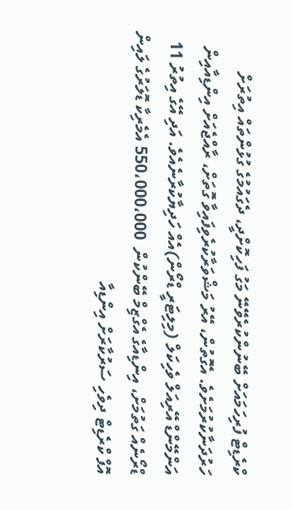ކްރެޑިޓް ފުރިހަމައަށް ބޭނުންކުރެވޭނޭ މަގު ފަހިކޮށްދީ، ދެގައުމުގެ ގުޅުންތައް އިތުރަށް ހަރުދަނާކުރުމަށެވެ. އެގޮތުން، އޭރު މަޝްވަރާކުރެވިފައިވާ ގޮތަށް، ރާއްޖެއަށް އިންޑިއާއިން އަންމޭންޑް އޭރިއަލް ވެހިކަލް (މިލިޓަރީ ޑްރޯން)އެއް ހަދިޔާކުރާނެއެވެ. އަދި އޭގެ އިތުރު 11 ޑްރޯނެއް ގަތުމަށް، އިންޑިއާގެ އެގްޒިމް ބޭންކުން  550،000،000 އެމެރިކާ ޑޮލަރުގެ ލައިން އޮފް ކްރެޑިޓް ދިވެހި ސަރުކާރަށް އިންޑިއާ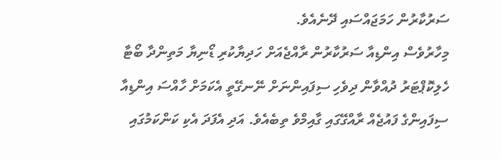ސަރުކާރުން ހަމަޖައްސައި ދޭނެއެވެ.
މިހާރުވެސް އިންޑިއާ ސަރުކާރުން ރާއްޖެއަށް ހަދިޔާކުރި ޑޯނިޔާ މަތިންދާ ބޯޓާ ހެލިކޮޕްޓަރު ދުއްވާން ދިވެހި ސިފައިންނަށް ނޭނގޭތީ އެކަމަށް ހާއްސަ އިންޑިއާ ސިފައިންގެ ފައުޖެއް ރާއްގޭގައި ގާއިމްވެ ތިބެއެވެ. އަދި އެފަދަ އެކި ކަންކަމުގައި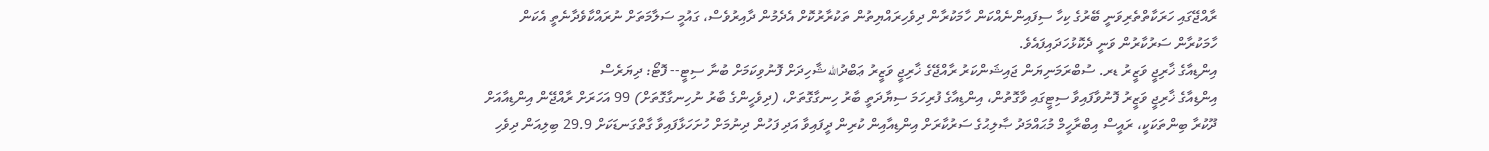ރާއްޖޭގައި ހަރަކާތްތެރިވަނީ ބޭރުގެ ކިހާ ސިފައިންނެއްކަން ހާމަކުރާން ދިވެހިރައްޔިތުން ތަކުރާރުކޮށް އެދެމުން ދާއިރުވެސް، ގައުމީ ސަލާމަތަށް ނުރައްކާވެދާނެތީ އެކަން ހާމަކުރާން ސަރުކާރުން ވަނީ ދެކޮޅުހަދައިފައެވެ.
އިންޑިއާގެ ޚާރިޖީ ވަޒީރު ޑރ. ސުބްރަމަނިޔަން ޖައިޝަންކަރު ރާއްޖޭގެ ޚާރިޖީ ވަޒީރު ޢަބްދުالله ޝާހިދަށް ފޮނުވިކަމަށް ބުނާ ސިޓީ-- ފޮޓޯ: ދިޔަރެސް
އިންޑިއާގެ ޚާރިޖީ ވަޒީރު ފޮނުވާފައިވާ ސިޓީގައި ވާގޮތުން، އިންޑިއާގެ ފުރިހަމަ ސިޔާދަތީ ބާރު ހިނގާގޮތަށް، (ދިވެހީންގެ ބާރު ނުހިނގާގޮތަށް) 99 އަހަރަށް ރާއްޖޭން އިންޑިއާއަށް ދޫކުރާ ބިންތަކަކީ، ރައީސް އިބްރާހީމް މުޙައްމަދު ޞާލިޙުގެ ސަރުކާރަށް އިންޑިއާއިން ކުރިން ދީފައިވާ އަދި ފަހުން ދިނުމަށް ހުށަހަޅާފައިވާ ގާތްގަނޑަކަށް 29.9 ބިލިއަން ދިވެހި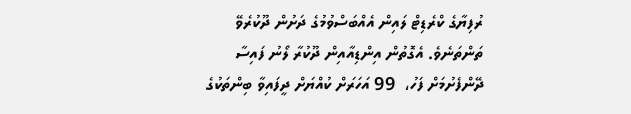ރުފިޔާގެ ކްރެޑިޓް ލައިން އެއްބަސްވުމުގެ ދަށުން ދޫކުރެވޭ ތަންތަނެވެ. އެގޮތުން އިންޑިއާއިން ދޫކުރާ ލޯނު ފައިސާ ދޭންފެށުމަށް ފަހު،  99 އަހަރަށް ކުއްޔަށް ދީފައިވާ ބިންތަކުގެ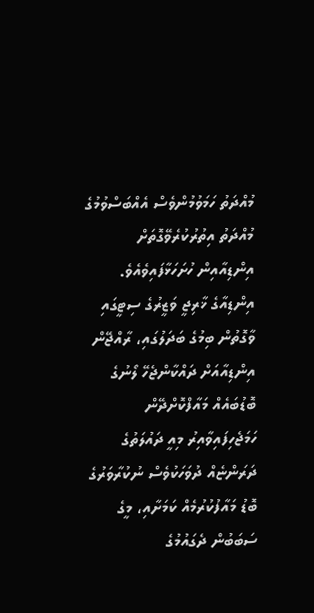މުއްދަތު ހަމަވުމުންވެސް އެއްބަސްވުމުގެ މުއްދަތު އިތުރުކުރެވޭގޮތަށް އިންޑިއާއިން ހުށަހަޅާފައިވެއެވެ.
އިންޑިއާގެ ޚާރިޖީ ވަޒީރުގެ ސިޓީގައި ވާގޮތުން ބިމުގެ ބަދަލުގައި، ރާއްޖޭން އިންޑިއާއަށް ދައްކާންޖެހޭ ލޯނުގެ ބޮޑުބައެއް މައާފްކޮށްދޭން ހަމަޖެހިފައިވާއިރު މިއީ ދައުލަތުގެ ދަރަންޏެއް ދުވަހަކުވެސް ނުކުރާވަރުގެ ބޮޑު މައާފުކުރުމެއް ކަމަށާއި، މީގެ ސަބަބުން ދެގައުމުގެ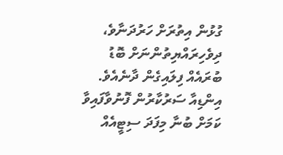ގުޅުން އިތުރަށް ހަރުދަނާވެ، ދިވެހިރައްޔިތުންނަށް ބޮޑު ބުރައެއް ފިލައިގެން ދާނެއެވެ.
އިންޑިއާ ސަރުކާރުން ފޮނުވާފައިވާ ކަމަށް ބުނާ މިފަދަ ސިޓީއެއް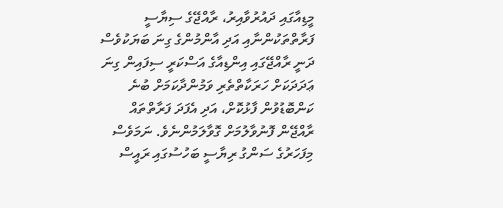މީޑިއާގައި ދައުރުވާއިރު، ރާއްޖޭގެ ސިޔާސީ ފަރާތްތަކުންނާއި އަދި އާންމުންގެ ގިނަ ބަޔަކުވެސް ދަނީ ރާއްޖޭގައި އިންޑިއާގެ އަސްކަރީ ސިފައިން ގިނަ ޢަދަދަކަށް ހަރަކާތްތެރި ވަމުންދާކަމަށް ބުނެ ކަންބޮޑުވުން ފާޅުކޮށް، އަދި އެފަދަ ފަރާތްތައް ރާއްޖޭން ފޮނުވާލުމަށް ގޮވާލަމުންނެވެ. ނަމަވެސް މިފަހަރުގެ ސަންގު ރިޔާސީ ބަހުސުގައި ރައީސް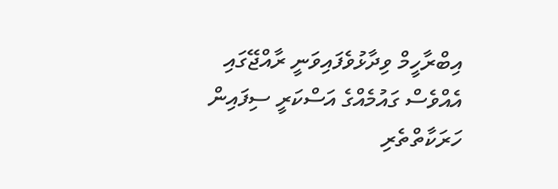އިބްރާހީމް ވިދާޅުވެފައިވަނީ ރާއްޖޭގައި އެއްވެސް ގައުމެއްގެ އަސްކަރީ ސިފައިން ހަރަކާތްތެރި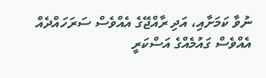ނުވާ ކަމަށާއި، އަދި ރާއްޖޭގެ އެއްވެސް ސަރަހައްދެއް އެއްވެސް ގައުމެއްގެ އަސްކަރީ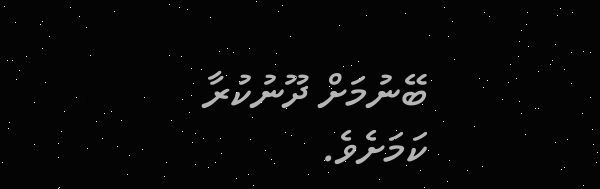ބޭނުމަށް ދޫނުކުރާ ކަމަށެވެ.